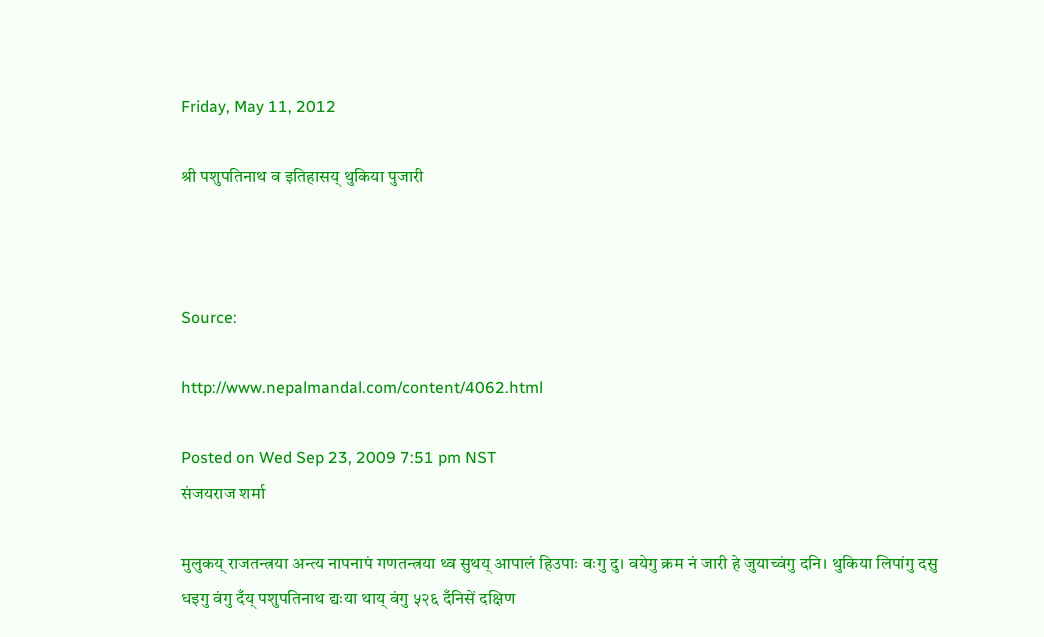Friday, May 11, 2012

श्री पशुपतिनाथ व इतिहासय् थुकिया पुजारी



Source:

http://www.nepalmandal.com/content/4062.html

Posted on Wed Sep 23, 2009 7:51 pm NST
संजयराज शर्मा

मुलुकय् राजतन्त्रया अन्त्य नापनापं गणतन्त्रया थ्व सुथय् आपालं हिउपाः वःगु दु। वयेगु क्रम नं जारी हे जुयाच्वंगु दनि। थुकिया लिपांगु दसु धइगु वंगु दँय् पशुपतिनाथ द्यःया थाय् वंगु ५२६ दँनिसें दक्षिण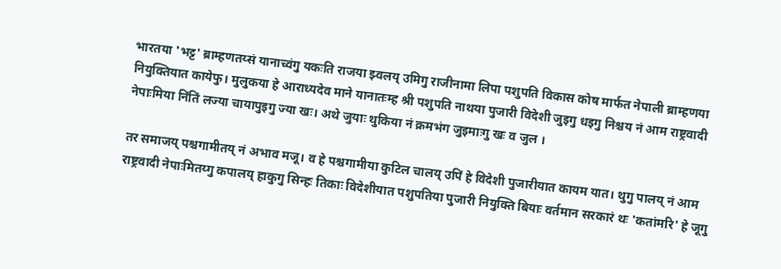भारतया 'भट्ट' ब्राम्हणतय्सं यानाच्वंगु यकःति राजया झ्वलय् उमिगु राजीनामा लिपा पशुपति विकास कोष मार्फत नेपाली ब्राम्हणया नियुक्तियात कायेफु। मुलुकया हे आराध्यदेव माने यानातःम्ह श्री पशुपति नाथया पुजारी विदेशी जुइगु धइगु निश्चय नं आम राष्ट्रवादी नेपाःमिया निंतिं लज्या चायापुइगु ज्या खः। अथे जुयाः थुकिया नं क्रमभंग जुइमाःगु खः व जुल ।

तर समाजय् पश्चगामीतय् नं अभाव मजू। व हे पश्चगामीया कुटिल चालय् उपिं हे विदेशी पुजारीयात कायम यात। थुगु पालय् नं आम राष्ट्रवादी नेपाःमितय्गु कपालय् हाकुगु सिन्हः तिकाः विदेशीयात पशुपतिया पुजारी नियुक्ति बियाः वर्तमान सरकारं थः 'कतांमरि' हे जूगु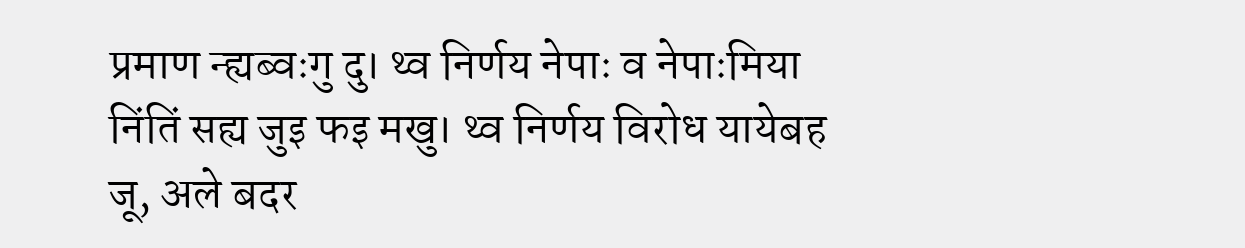प्रमाण न्ह्यब्वःगु दु। थ्व निर्णय नेपाः व नेपाःमिया निंतिं सह्य जुइ फइ मखु। थ्व निर्णय विरोध यायेबह जू, अले बदर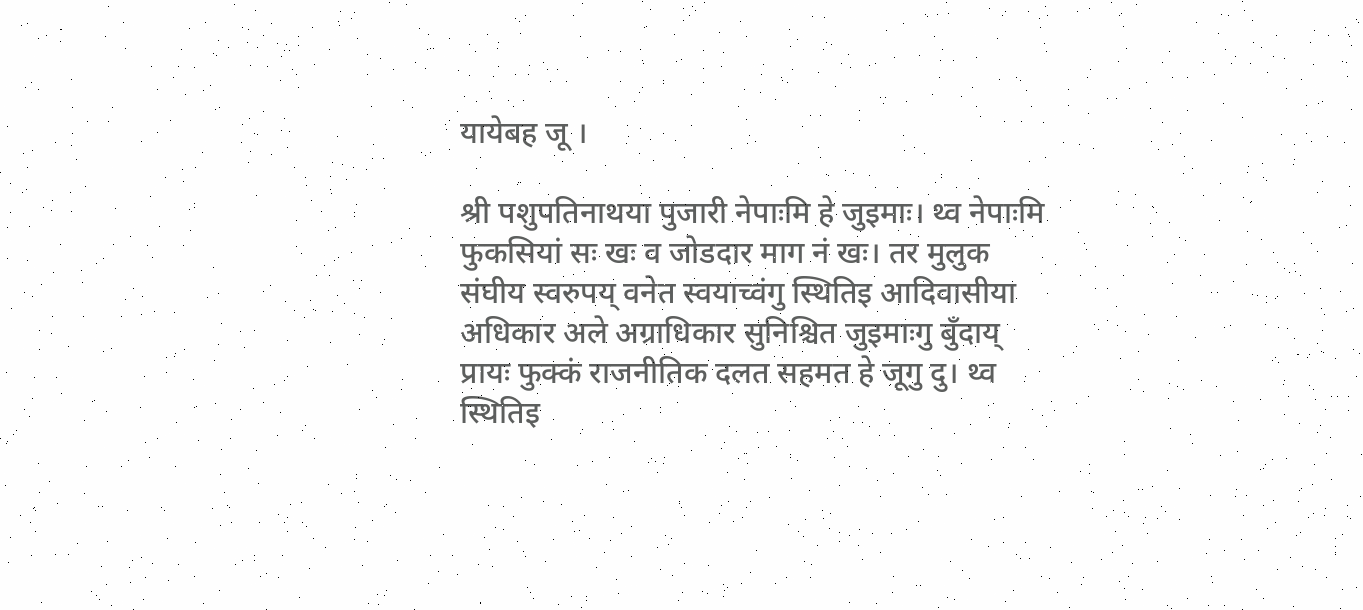यायेबह जू ।

श्री पशुपतिनाथया पुजारी नेपाःमि हे जुइमाः। थ्व नेपाःमि फुकसियां सः खः व जोडदार माग नं खः। तर मुलुक संघीय स्वरुपय् वनेत स्वयाच्वंगु स्थितिइ आदिवासीया अधिकार अले अग्राधिकार सुनिश्चित जुइमाःगु बुँदाय् प्रायः फुक्कं राजनीतिक दलत सहमत हे जूगु दु। थ्व स्थितिइ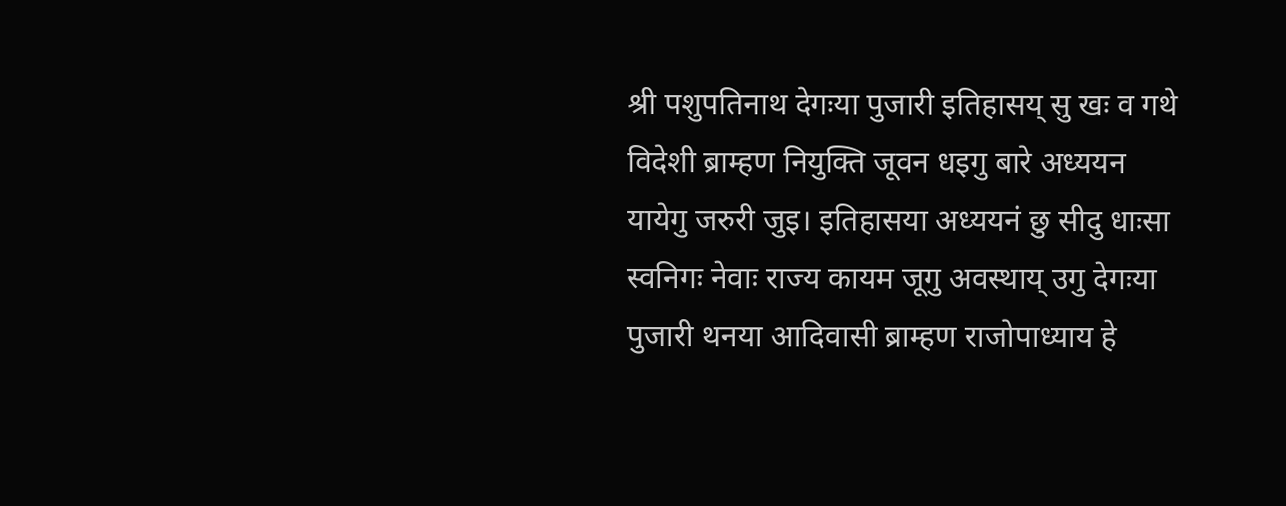श्री पशुपतिनाथ देगःया पुजारी इतिहासय् सु खः व गथे विदेशी ब्राम्हण नियुक्ति जूवन धइगु बारे अध्ययन यायेगु जरुरी जुइ। इतिहासया अध्ययनं छु सीदु धाःसा स्वनिगः नेवाः राज्य कायम जूगु अवस्थाय् उगु देगःया पुजारी थनया आदिवासी ब्राम्हण राजोपाध्याय हे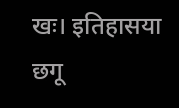खः। इतिहासया छगू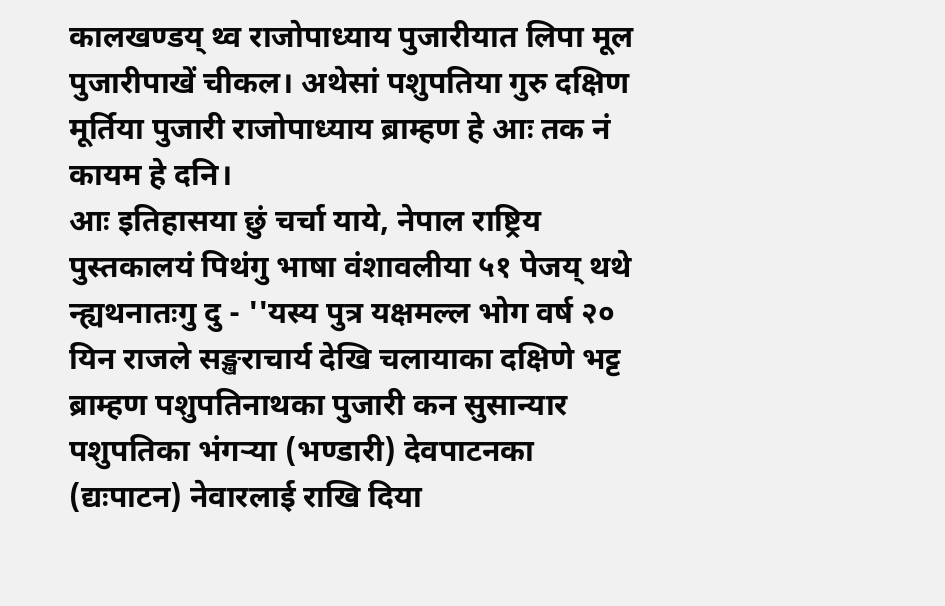कालखण्डय् थ्व राजोपाध्याय पुजारीयात लिपा मूल पुजारीपाखें चीकल। अथेसां पशुपतिया गुरु दक्षिण मूर्तिया पुजारी राजोपाध्याय ब्राम्हण हे आः तक नं कायम हे दनि।
आः इतिहासया छुं चर्चा याये, नेपाल राष्ट्रिय पुस्तकालयं पिथंगु भाषा वंशावलीया ५१ पेजय् थथे न्ह्यथनातःगु दु - ''यस्य पुत्र यक्षमल्ल भोग वर्ष २० यिन राजले सङ्खराचार्य देखि चलायाका दक्षिणे भट्ट ब्राम्हण पशुपतिनाथका पुजारी कन सुसान्यार पशुपतिका भंगर्‍या (भण्डारी) देवपाटनका (द्यःपाटन) नेवारलाई राखि दिया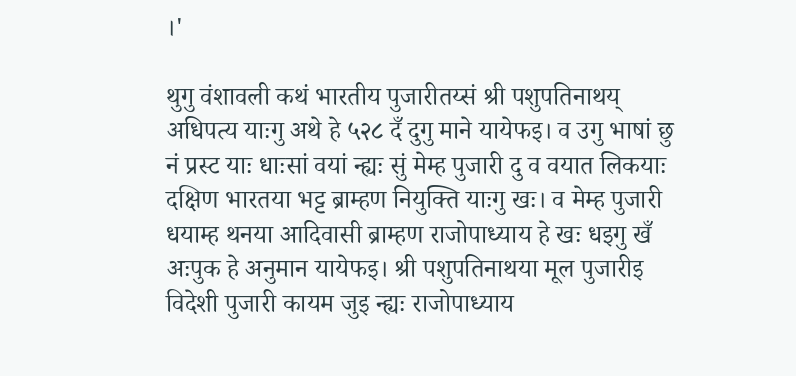।'

थुगु वंशावली कथं भारतीय पुजारीतय्सं श्री पशुपतिनाथय् अधिपत्य याःगु अथे हे ५२८ दँ दुगु माने यायेफइ। व उगु भाषां छु नं प्रस्ट याः धाःसां वयां न्ह्यः सुं मेम्ह पुजारी दु व वयात लिकयाः दक्षिण भारतया भट्ट ब्राम्हण नियुक्ति याःगु खः। व मेम्ह पुजारी धयाम्ह थनया आदिवासी ब्राम्हण राजोपाध्याय हे खः धइगु खँ अःपुक हे अनुमान यायेफइ। श्री पशुपतिनाथया मूल पुजारीइ विदेशी पुजारी कायम जुइ न्ह्यः राजोपाध्याय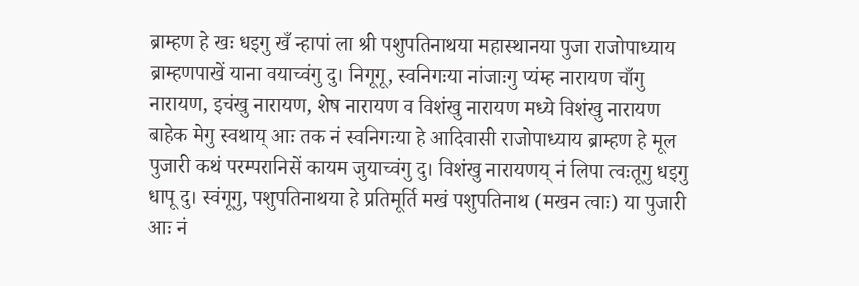ब्राम्हण हे खः धइगु खँ न्हापां ला श्री पशुपतिनाथया महास्थानया पुजा राजोपाध्याय ब्राम्हणपाखें याना वयाच्वंगु दु। निगूगू, स्वनिगःया नांजाःगु प्यंम्ह नारायण चाँगु नारायण, इचंखु नारायण, शेष नारायण व विशंखु नारायण मध्ये विशंखु नारायण बाहेक मेगु स्वथाय् आः तक नं स्वनिगःया हे आदिवासी राजोपाध्याय ब्राम्हण हे मूल पुजारी कथं परम्परानिसें कायम जुयाच्वंगु दु। विशंखु नारायणय् नं लिपा त्वःतूगु धइगु धापू दु। स्वंगूगु, पशुपतिनाथया हे प्रतिमूर्ति मखं पशुपतिनाथ (मखन त्वाः) या पुजारी आः नं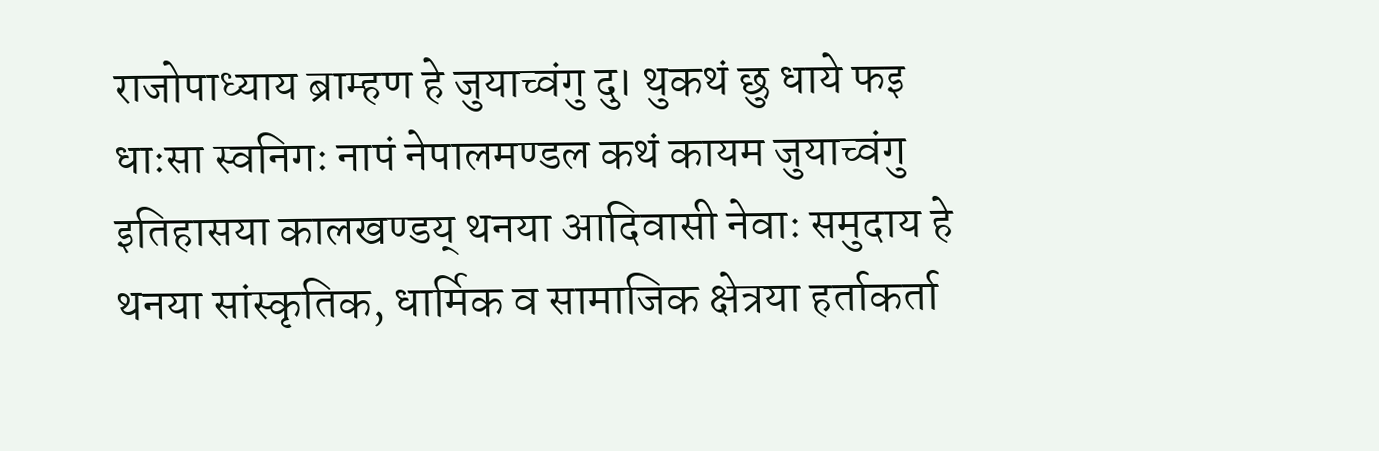राजोपाध्याय ब्राम्हण हे जुयाच्वंगु दु। थुकथं छु धाये फइ धाःसा स्वनिगः नापं नेपालमण्डल कथं कायम जुयाच्वंगु इतिहासया कालखण्डय् थनया आदिवासी नेवाः समुदाय हे थनया सांस्कृतिक, धार्मिक व सामाजिक क्षेत्रया हर्ताकर्ता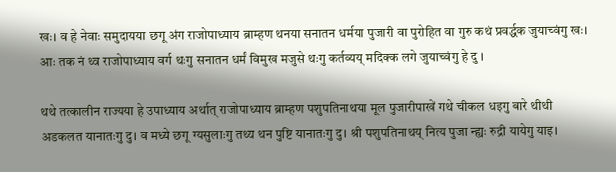खः। व हे नेवाः समुदायया छगू अंग राजोपाध्याय ब्राम्हण थनया सनातन धर्मया पुजारी वा पुरोहित वा गुरु कथं प्रवर्द्धक जुयाच्वंगु खः। आः तक नं थ्व राजोपाध्याय वर्ग थःगु सनातन धर्मं विमुख मजुसे थःगु कर्तव्यय् मदिक्क लगे जुयाच्वंगु हे दु ।

थथे तत्कालीन राज्यया हे उपाध्याय अर्थात् राजोपाध्याय ब्राम्हण पशुपतिनाथया मूल पुजारीपाखें गथे चीकल धइगु बारे थीथी अडकलत यानातःगु दु। व मध्ये छगू ग्यसुलाःगु तथ्य थन पुष्टि यानातःगु दु। श्री पशुपतिनाथय् नित्य पुजा न्ह्यः रुद्री यायेगु याइ।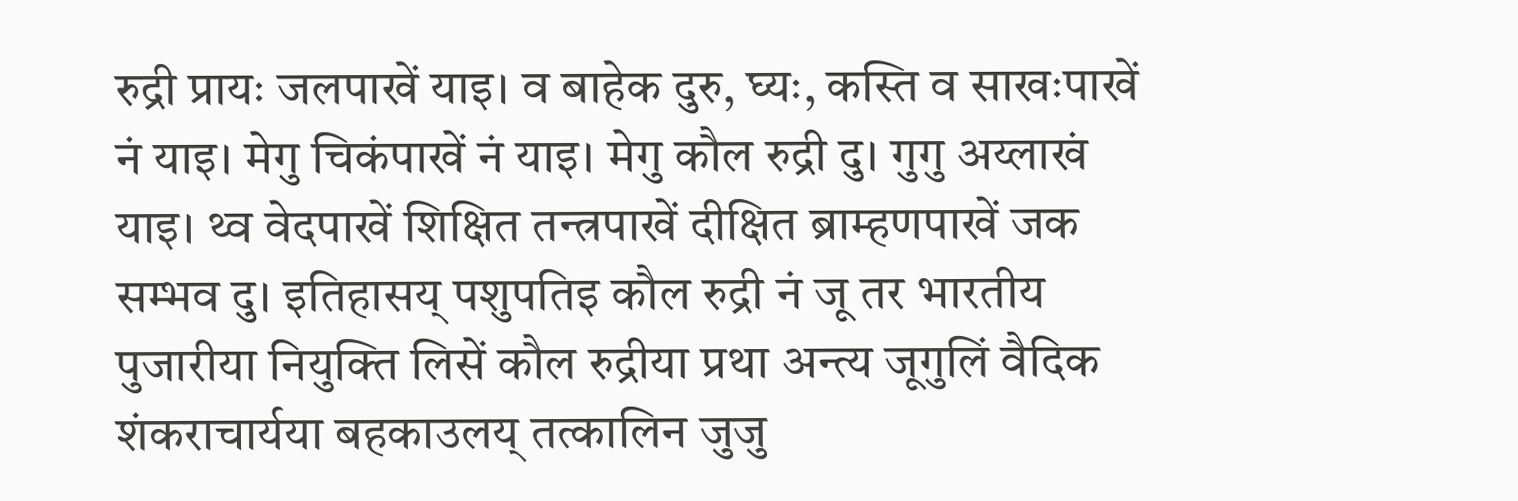रुद्री प्रायः जलपाखें याइ। व बाहेक दुरु, घ्यः, कस्ति व साखःपाखें नं याइ। मेगु चिकंपाखें नं याइ। मेगु कौल रुद्री दु। गुगु अय्लाखं याइ। थ्व वेदपाखें शिक्षित तन्त्रपाखें दीक्षित ब्राम्हणपाखें जक सम्भव दु। इतिहासय् पशुपतिइ कौल रुद्री नं जू तर भारतीय पुजारीया नियुक्ति लिसें कौल रुद्रीया प्रथा अन्त्य जूगुलिं वैदिक शंकराचार्यया बहकाउलय् तत्कालिन जुजु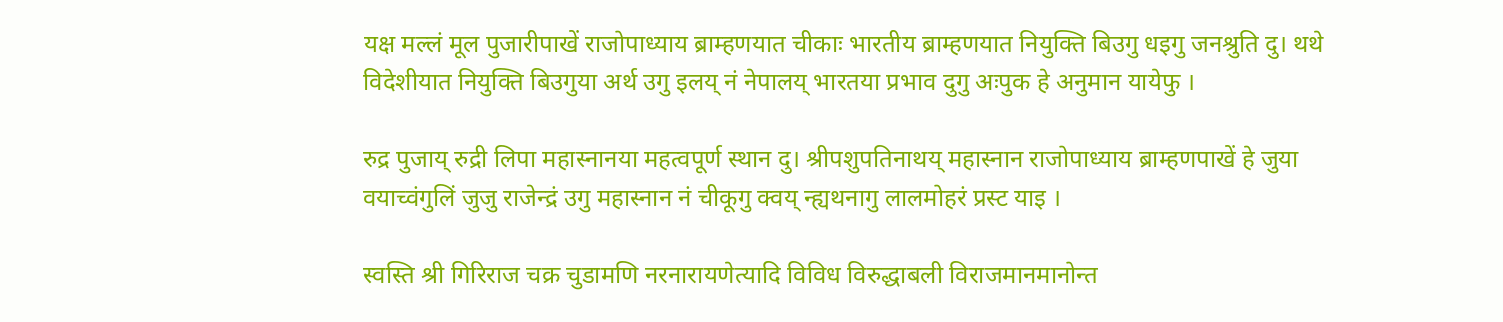यक्ष मल्लं मूल पुजारीपाखें राजोपाध्याय ब्राम्हणयात चीकाः भारतीय ब्राम्हणयात नियुक्ति बिउगु धइगु जनश्रुति दु। थथे विदेशीयात नियुक्ति बिउगुया अर्थ उगु इलय् नं नेपालय् भारतया प्रभाव दुगु अःपुक हे अनुमान यायेफु ।

रुद्र पुजाय् रुद्री लिपा महास्नानया महत्वपूर्ण स्थान दु। श्रीपशुपतिनाथय् महास्नान राजोपाध्याय ब्राम्हणपाखें हे जुया वयाच्वंगुलिं जुजु राजेन्द्रं उगु महास्नान नं चीकूगु क्वय् न्ह्यथनागु लालमोहरं प्रस्ट याइ ।

स्वस्ति श्री गिरिराज चक्र चुडामणि नरनारायणेत्यादि विविध विरुद्धाबली विराजमानमानोन्त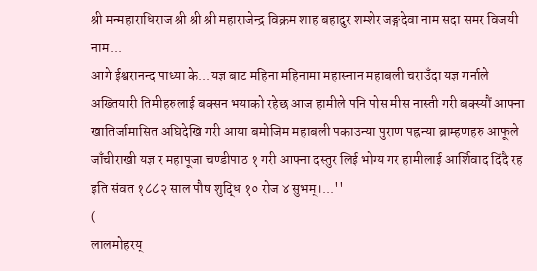श्री मन्महाराधिराज श्री श्री श्री महाराजेन्द्र विक्रम शाह बहादुर शम्शेर जङ्गदेवा नाम सदा समर विजयी नाम...
आगे ईश्वरानन्द पाध्या के...यज्ञ बाट महिना महिनामा महास्नान महाबली चराउँदा यज्ञ गर्नाले अख्तियारी तिमीहरुलाई बक्सन भयाको रहेछ आज हामीले पनि पोस मीस नास्ती गरी बक्स्यौं आफ्ना खातिर्जामासित अघिदेखि गरी आया बमोजिम महाबली पकाउन्या पुराण पह्रन्या ब्राम्हणहरु आफूले जाँचीराखी यज्ञ र महापूजा चण्डीपाठ १ गरी आफ्ना दस्तुर लिई भोग्य गर हामीलाई आर्शिवाद दिंदै रह इति संवत १८८२ साल पौष शुद्धि १० रोज ४ सुभम्।...''
(
लालमोहरय्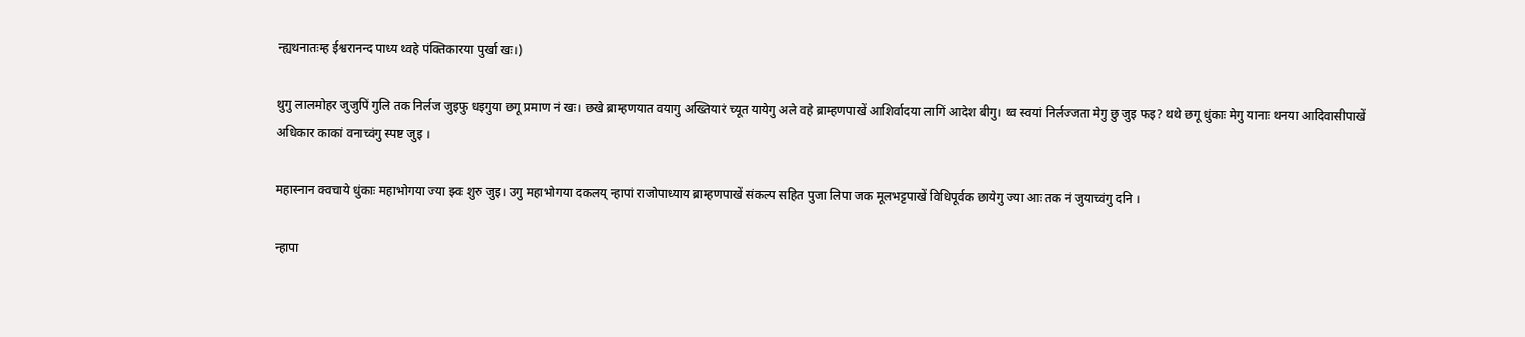न्ह्यथनातःम्ह ईश्वरानन्द पाध्य थ्वहे पंक्तिकारया पुर्खा खः।)

थुगु लालमोहर जुजुपिं गुलि तक निर्लज जुइफु धइगुया छगू प्रमाण नं खः। छखे ब्राम्हणयात वयागु अख्तियारं च्यूत यायेगु अले वहे ब्राम्हणपाखें आशिर्वादया लागिं आदेश बीगु। थ्व स्वयां निर्लज्जता मेगु छु जुइ फइ? थथे छगू धुंकाः मेगु यानाः थनया आदिवासीपाखें अधिकार काकां वनाच्वंगु स्पष्ट जुइ ।

महास्नान क्वचाये धुंकाः महाभोगया ज्या झ्वः शुरु जुइ। उगु महाभोगया दकलय् न्हापां राजोपाध्याय ब्राम्हणपाखें संकल्प सहित पुजा लिपा जक मूलभट्टपाखें विधिपूर्वक छायेगु ज्या आः तक नं जुयाच्वंगु दनि ।

न्हापा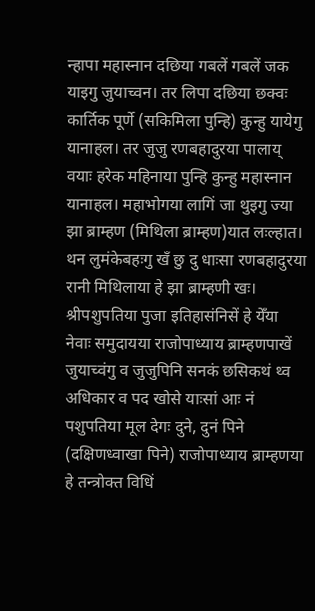न्हापा महास्नान दछिया गबलें गबलें जक याइगु जुयाच्वन। तर लिपा दछिया छक्वः कार्तिक पूर्णे (सकिमिला पुन्हि) कुन्हु यायेगु यानाहल। तर जुजु रणबहादुरया पालाय् वयाः हरेक महिनाया पुन्हि कुन्हु महास्नान यानाहल। महाभोगया लागिं जा थुइगु ज्या झा ब्राम्हण (मिथिला ब्राम्हण)यात लःल्हात। थन लुमंकेबहःगु खँ छु दु धाःसा रणबहादुरया रानी मिथिलाया हे झा ब्राम्हणी खः।
श्रीपशुपतिया पुजा इतिहासंनिसें हे येँया नेवाः समुदायया राजोपाध्याय ब्राम्हणपाखें जुयाच्वंगु व जुजुपिनि सनकं छसिकथं थ्व अधिकार व पद खोसे याःसां आः नं पशुपतिया मूल देगः दुने, दुनं पिने (दक्षिणध्वाखा पिने) राजोपाध्याय ब्राम्हणया हे तन्त्रोक्त विधिं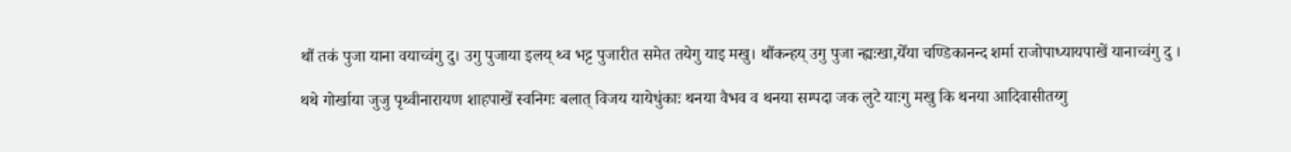थौं तकं पुजा याना वयाच्वंगु दु। उगु पुजाया इलय् थ्व भट्ट पुजारीत समेत तयेगु याइ मखु। थौंकन्हय् उगु पुजा न्ह्यःखा,येँया चण्डिकानन्द शर्मा राजोपाध्यायपाखें यानाच्वंगु दु ।

थथे गोर्खाया जुजु पृथ्वीनारायण शाहपाखें स्वनिगः बलात् विजय यायेधुंकाः थनया वैभव व थनया सम्पदा जक लुटे याःगु मखु कि थनया आदिवासीतय्गु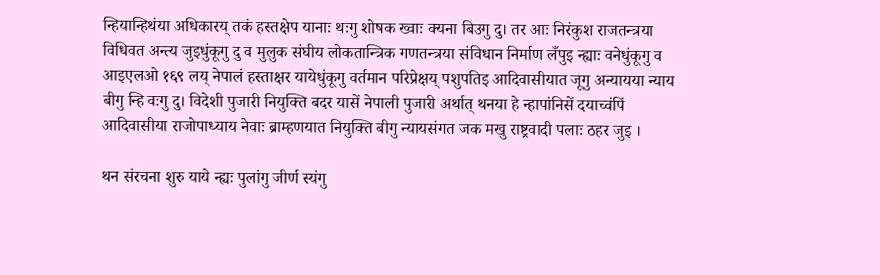न्हियान्हिथंया अधिकारय् तकं हस्तक्षेप यानाः थःगु शोषक ख्वाः क्यना बिउगु दु। तर आः निरंकुश राजतन्त्रया विधिवत अन्त्य जुइधुंकूगु दु व मुलुक संघीय लोकतान्त्रिक गणतन्त्रया संविधान निर्माण लँपुइ न्ह्याः वनेधुंकूगु व आइएलओ १६९ लय् नेपालं हस्ताक्षर यायेधुंकूगु वर्तमान परिप्रेक्षय् पशुपतिइ आदिवासीयात जूगु अन्यायया न्याय बीगु न्हि वःगु दु। विदेशी पुजारी नियुक्ति बदर यासें नेपाली पुजारी अर्थात् थनया हे न्हापांनिसें दयाच्वंपिं आदिवासीया राजोपाध्याय नेवाः ब्राम्हणयात नियुक्ति बीगु न्यायसंगत जक मखु राष्ट्रवादी पलाः ठहर जुइ ।

थन संरचना शुरु याये न्ह्यः पुलांगु जीर्ण स्यंगु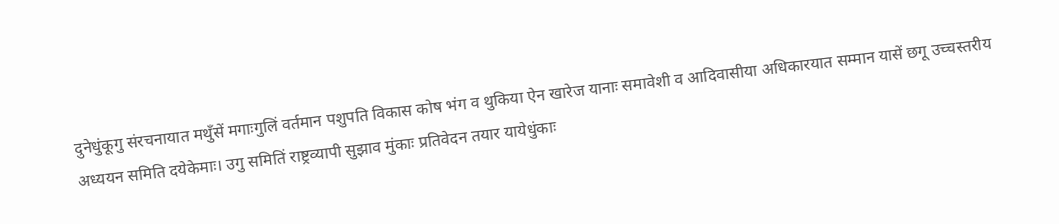दुनेधुंकूगु संरचनायात मथुँसें मगाःगुलिं वर्तमान पशुपति विकास कोष भंग व थुकिया ऐन खारेज यानाः समावेशी व आदिवासीया अधिकारयात सम्मान यासें छगू उच्चस्तरीय अध्ययन समिति दयेकेमाः। उगु समितिं राष्ट्रव्यापी सुझाव मुंकाः प्रतिवेदन तयार यायेधुंकाः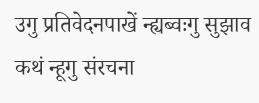उगु प्रतिवेदनपाखें न्ह्यब्वःगु सुझाव कथं न्हूगु संरचना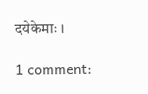दयेकेमाः ।

1 comment: